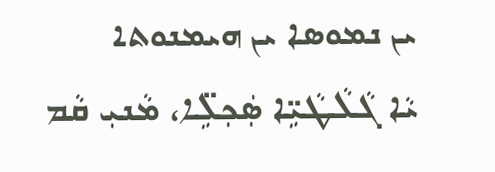ܝܢ ܢܡܘܣܐ ܝܢ ܗܝܡܢܘܬ‌ܐ
ܝܵܐ ܓܵܠܵܛܵܝܹ̈ܐ ܣܲܟ݂ܠܹ̈ܐ، ܡܵܢܝܼ ܩܵܡ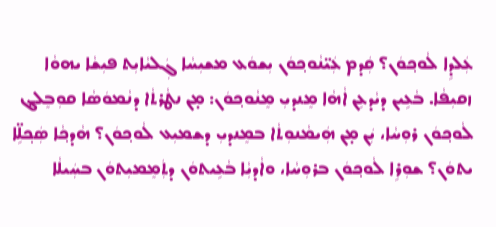ܥܲܠܕܹܐ ܠܵܘܟ݂ܘܿܢ؟ ܩܲܕܡ ܥܲܝ̈ܢܵܘܟ݂ܘܿܢ ܝܼܫܘܿܥ ܡܫܝܼܚܵܐ ܓܲܠܝܵܐܝܼܬ ܦܝܼܫܵܐ ܝܗܘܵܐ ܙܩܝܼܦܵܐ. ܒܵܥܹܝܢ ܕܝܵܕܥܹܢ ܐܵܗܵܐ ܡܸܢܕܝܼ ܡܸܢܵܘܟ݂ܘܿܢ: ܡ̣ܢ ܢܛܵܪܬܵ‌ܐ ܕܢܵܡܘܿܣܵܐ ܩܘܼܒܸܠܔ ܠܵܘܟ݂ܘܿܢ ܪܘܼܚܵܐ، ܝܲܢ ܡ̣ܢ ܗܲܝܡܵܢܘܼܬܵ‌ܐ ܒܡܸܢܕܝܼ ܕܫܡܝܼܥ ܠܵܘܟ݂ܘܿܢ؟ ܗܵܕܟ݂ܵܐ ܣܲܟ݂ܠܹ̈ܐ ܝܬܘܿܢ؟ ܫܘܼܪܹܐ ܠܵܘܟ݂ܘܿܢ ܒܪܘܼܚܵܐ، ܘܐܵܕܝܼܵܐ ܒܵܥܹܝܬܘܿܢ ܕܬܲܡܸܡܝܼܬܘܿܢ ܒܚܲܝܠܵܐ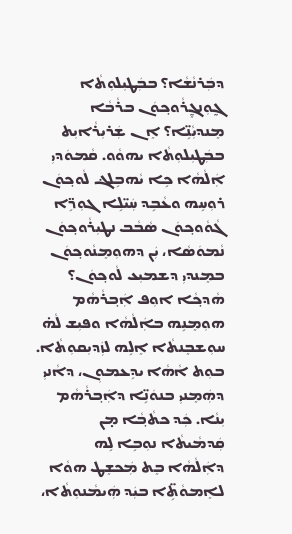ܕܒܲܪܢܵܫܵܐ؟ ܒܒܲܛܝܼܠܘܼܬܵ‌ܐ ܓ̰ܘܼܢܓ̰ܸܪܵܘܟ݂ܘܿܢ ܒܪܵܒܵܐ ܡܸܢܕܝܼܵܢܹ̈ܐ؟ ܐܸܢ ܫܲܪܝܼܪܵܐܝܼܬ ܒܒܲܛܝܼܠܘܼܬܵ‌ܐ ܝܗܘܵܘ. ܩܵܡܘܿܕܝܼ ܐܲܠܵܗܵܐ ܟܹܐ ܝܵܗܒܹܠܔ ܠܵܘܟ݂ܘܿܢ ܪܘܼܚܹܗ ܘܥܵܒܹܕ ܚܲܝ̈ܠܹܐ ܓܘܼܪܹ̈ܐ ܓܵܘܵܘܟ݂ܘܿܢ ܣܵܒܵܒ ܢܛܝܼܪܵܘܟ݂ܘܿܢ ܢܵܡܘܿܣܵܐ، ܝܲܢ ܕܗܘܼܡܸܢܵܘܟ݂ܘܿܢ ܒܡܸܢܕܝܼ ܕܫܡܝܼܥ ܠܵܘܟ݂ܘܿܢ؟ ܗܵܕܟ݂ܵܐ ܐܘܼܦ ܐܲܒ݂ܪܵܗܵܡ ܗܘܼܡܸܢܹܗ ܒܐܲܠܵܗܵܐ ܘܦܝܼܫ ܠܵܗ̇ ܚܘܼܫܒܸܢܬܵ‌ܐ ܐܸܠܹܗ ܠܙܲܕܝܼܩܘܼܬܵ‌ܐ. ܒܘܼܬ ܐܵܗܵܐ ܝܕܹܥܡܘܼܢ، ܕܐܵܢܝܼ ܕܗܲܡܸܢܝܼ ܒܢܘܿܢܹ̈ܐ ܕܐܲܒ݂ܪܵܗܵܡ ܝܼܢܵܐ. ܟܲܕ ܟܬܵܒ݂ܵܐ ܡ̣ܢ ܩܲܕܡܵܝܬܵ‌ܐ ܢܘܼܒܹܐ ܠܹܗ ܕܐܲܠܵܗܵܐ ܒܸܬ ܡܲܟܫܸܛ ܗܘܵܐ ܠܐܸܡܘܵܬܹ̈‌ܐ ܒܝܲܕ ܗܲܝܡܵܢܘܼܬܵ‌ܐ،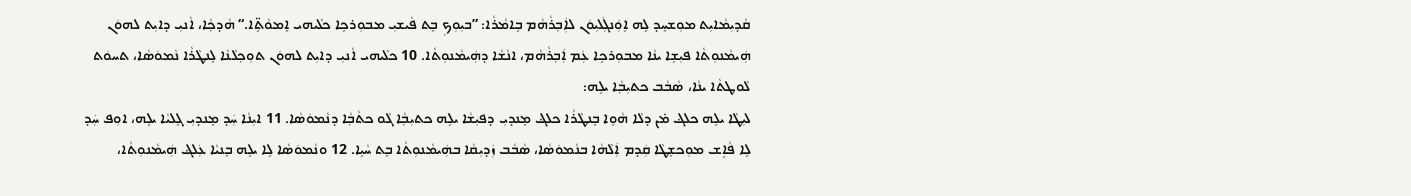ܩܵܕܝܼܡܵܐܝܼܬ ܡܘܼܫܚܸܕ ܠܹܗ ܐܹܘܲܢܓܲܠܝܼܘܿܢ ܠܐܲܒ݂ܪܵܗܵܡ ܒܹܐܡܵܪܵܐ: ”ܒܝܼܘܼܟ݂ ܒܸܬ ܦܵܝܫܝܼ ܡܒܘܼܪܟܹܐ ܟܠܵܝܗ‌ܝ ܐܸܡܘܵܬܹ̈‌ܐ.“ ܗܵܕܟ݂ܵܐ، ܐܵܢܝܼ ܕܐܝܼܬ ܠܗܘܿܢ ܗܲܝܡܵܢܘܼܬܵ‌ܐ ܦܝܼܫܹܐ ܝܢܵܐ ܡܒܘܼܪܟܹܐ ܥܲܡ ܐܲܒ݂ܪܵܗܵܡ، ܐܢܵܫܵܐ ܕܗܲܝܡܵܢܘܼܬܵ‌ܐ. 10 ܟܠܵܝܗ‌ܝ ܐܵܢܝܼ ܕܐܝܼܬ ܠܗܘܿܢ ܬܘܼܟ݂ܠܵܢܵܐ ܠܸܢܛܵܪܵܐ ܢܵܡܘܿܣܵܐ، ܬܚܘܿܬ ܠܵܘܛܬܵ‌ܐ ܝܢܵܐ، ܣܵܒܵܒ ܟܬܝܼܒ݂ܵܐ ܝܠܹܗ:
ܠܝܼܛܵܐ ܝܠܹܗ ܟܠܔ ܡ̇ܢ ܕܠܵܐ ܗܵܘܹܐ ܒܸܢܛܵܪܵܐ ܟܠܔ ܡܸܢܕܝܼ ܕܦܝܼܫܵܐ ܝܠܹܗ ܟܬܝܼܒ݂ܵܐ ܓܵܘ ܟܬܵܒ݂ܵܐ ܕܢܵܡܘܿܣܵܐ. 11 ܐܝܼܢܵܐ ܚܲܕ ܡܸܢܕܝܼ ܓܸܠܝܵܐ ܝܠܹܗ، ܐܘܼܦ ܚܲܕ ܠܹܐ ܦܵܐܹܫ ܡܘܼܟܫܸܛܵܐ ܩܲܕܡ ܐܲܠܵܗܵܐ ܒܢܵܡܘܿܣܵܐ، ܣܵܒܵܒ ܙܲܕܝܼܩܵܐ ܒܗܲܝܡܵܢܘܼܬܵ‌ܐ ܒܸܬ ܚܵܝܹܐ. 12 ܘܢܵܡܘܿܣܵܐ ܠܹܐ ܝܠܹܗ ܒܸܢܝܵܐ ܥܲܠܔ ܗܲܝܡܵܢܘܼܬܵ‌ܐ،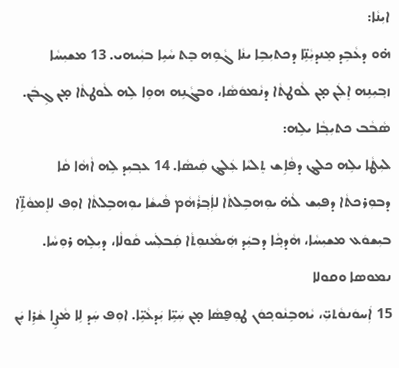ܐܝܼܢܵܐ:
ܗ̇ܘ ܕܥܵܒܹܕ ܡܸܢܕܝܼܵܢܹ̈ܐ ܕܟܬܝܼܒܹܐ ܝܢܵܐ ܓܵܘܹܗ ܒܸܬ ܚܵܝܹܐ ܒܝܼܵܝܗ‌ܝ. 13 ܡܫܝܼܚܵܐ ܙܒ݂ܝܼܢܹܗ ܐܸܠܲܢ ܡ̣ܢ ܠܵܘܛܬܵ‌ܐ ܕܢܵܡܘܿܣܵܐ، ܘܒܓܵܢܹܗ ܗܘܹܐ ܠܹܗ ܠܵܘܛܬܵ‌ܐ ܡ̣ܢ ܓܹܒܲܢ. ܣܵܒܵܒ ܟܬܝܼܒ݂ܵܐ ܝܠܹܗ:
ܠܝܼܛܵܐ ܝܠܹܗ ܟܠܔ ܕܦܵܐܹܫ ܬܸܠܝܵܐ ܥܲܠܔ ܩܲܝܣܵܐ. 14 ܥܒ݂ܝܼܕ ܠܹܗ ܐܵܗܵܐ ܩܵܐ ܕܒܘܼܪܟܬܵ‌ܐ ܕܦܝܼܫ ܠܵܗ̇ ܝܘܼܗܒܹܠܬܵ‌ܐ ܠܐܲܒ݂ܪܵܗܵܡ ܦܵܝܫܵܐ ܝܘܼܗܒܹܠܬܵ‌ܐ ܐܘܼܦ ܠܐܸܡܘܵܬܹ̈‌ܐ ܒܝܼܫܘܿܥ ܡܫܝܼܚܵܐ، ܗܵܕܟ݂ܵܐ ܕܒܝܲܕ ܗܲܝܡܵܢܘܼܬܵ‌ܐ ܩܲܒܠܲܚ ܩܵܘܠܵܐ، ܕܝܼܠܹܗ ܪܘܼܚܵܐ.
ܢܡܘܣܐ ܘܩܘܠܐ
15 ܐܲܚܘܿܢܘܵܬ‌ܝܼ̈، ܝܵܗܒܹܢܵܘܟ݂ܘܿܢ ܛܘܼܦ̮ܣܵܐ ܡ̣ܢ ܚܲܝܹ̈ܐ ܝܲܕܥܵܝܹ̈ܐ. ܐܘܼܦ ܚܲܕ ܠܹܐ ܡܵܨܹܐ ܫܵܪܹܐ ܝܲܢ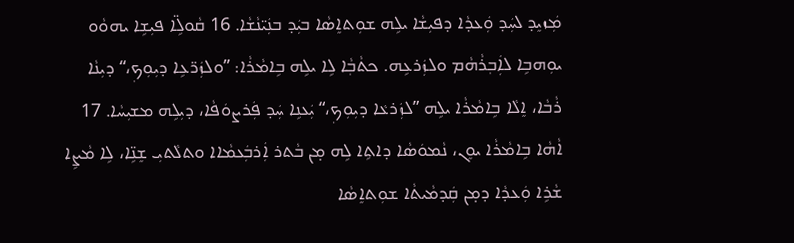ܡܲܙܝܸܕ ܠܚܲܕ ܘܲܥܕܵܐ ܕܦܝܼܫܵܐ ܝܠܹܗ ܫܘܼܬܐܸܣܵܐ ܒܝܲܕ ܒܢܲܝ̈ܢܵܫܵܐ. 16 ܩܵܘܠܹ̈ܐ ܦܝܼܫܹܐ ܝܗܘܵܘ ܝܘܼܗܒܹܐ ܠܐܲܒ݂ܪܵܗܵܡ ܘܠܙܲܪܥܹܗ. ܟܬܵܒ݂ܵܐ ܠܹܐ ܝܠܹܗ ܒܹܐܡܵܪܵܐ: ”ܘܠܙܲܪ̈ܥܹܐ ܕܝܼܘܼܟ݂،“ ܕܝܼܢܵܐ ܪܵܒܵܐ، ܐܸܠܵܐ ܒܹܐܡܵܪܵܐ ܝܠܹܗ ”ܠܙܲܪܥܵܐ ܕܝܼܘܼܟ݂،“ ܝܲܥܢܹܐ ܚܲܕ ܦܲܪܨܘܿܦܵܐ، ܕܝܼܠܹܗ ܡܫܝܼܚܵܐ. 17 ܐܵܗܵܐ ܒܹܐܡܵܪܵܐ ܝܘܸܢ، ܢܵܡܘܿܣܵܐ ܕܐܬܹ‌ܐ ܠܹܗ ܡ̣ܢ ܒܵܬܪ ܐܲܪܒܲܥܡܵܐܐ ܘܬܠܵܬ‌ܝܼ ܫܸܢܹ̈ܐ، ܠܹܐ ܡܵܨܹܐ ܫܵܪܹܐ ܘܲܥܕܵܐ ܕܡ̣ܢ ܩܲܕܡܵܝܬܵ‌ܐ ܫܘܼܬܐܸܣܵܐ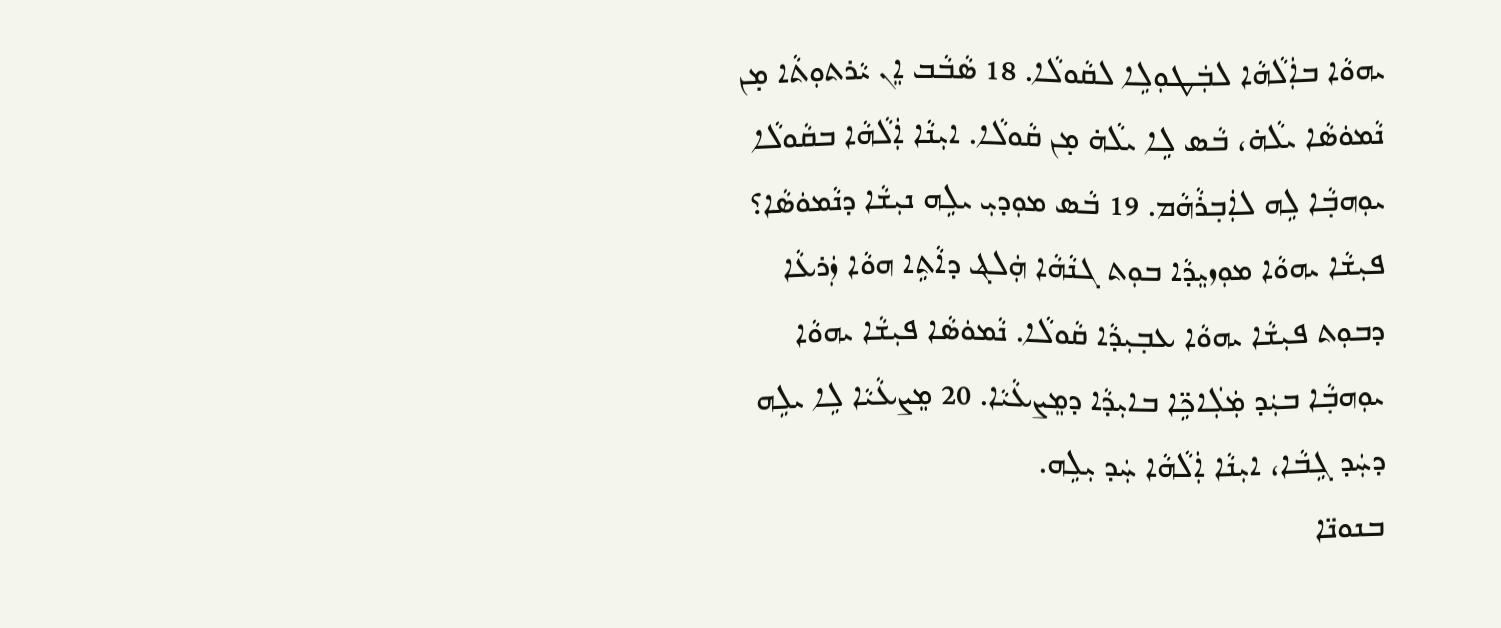ܝܗܘܵܐ ܒܐܲܠܵܗܵܐ ܠܒܲܛܘܼܠܹܐ ܠܩܵܘܠܵܐ. 18 ܣܵܒܵܒ ܐܸܢ ܝܵܪܬܘܼܬܵ‌ܐ ܡ̣ܢ ܢܵܡܘܿܣܵܐ ܝܠܵܗ̇، ܒܵܣ ܠܹܐ ܝܠܵܗ̇ ܡ̣ܢ ܩܵܘܠܵܐ. ܐܝܼܢܵܐ ܐܲܠܵܗܵܐ ܒܩܵܘܠܵܐ ܝܘܼܗܒ݂ܵܐ ܠܹܗ ܠܐܲܒ݂ܪܵܗܵܡ. 19 ܒܵܣ ܡܘܼܕܝܼ ܝܠܹܗ ܢܝܼܫܵܐ ܕܢܵܡܘܿܣܵܐ؟ ܦܝܼܫܵܐ ܝܗܘܵܐ ܡܘܼܙܝܸܕܵܐ ܒܘܼܬ ܓܢܵܗܵܐ ܗܲܠܔ ܕܐܵܬܹ‌ܐ ܗܘܵܐ ܙܲܪܥܵܐ ܕܒܘܼܬ ܦܝܼܫܵܐ ܝܗܘܵܐ ܥܒ݂ܝܼܕܵܐ ܩܵܘܠܵܐ. ܢܵܡܘܿܣܵܐ ܦܝܼܫܵܐ ܝܗܘܵܐ ܝܘܼܗܒ݂ܵܐ ܒܝܲܕ ܡܲܠܲܐܟܹ̈ܐ ܒܐܝܼܕܵܐ ܕܡܸܨܥܵܝܵܐ. 20 ܡܸܨܥܵܝܵܐ ܠܹܐ ܝܠܹܗ ܕܚܲܕ ܓܹܒܵܐ، ܐܝܼܢܵܐ ܐܲܠܵܗܵܐ ܚܲܕ ܝܼܠܹܗ.
ܒܢܘܢ̈ܐ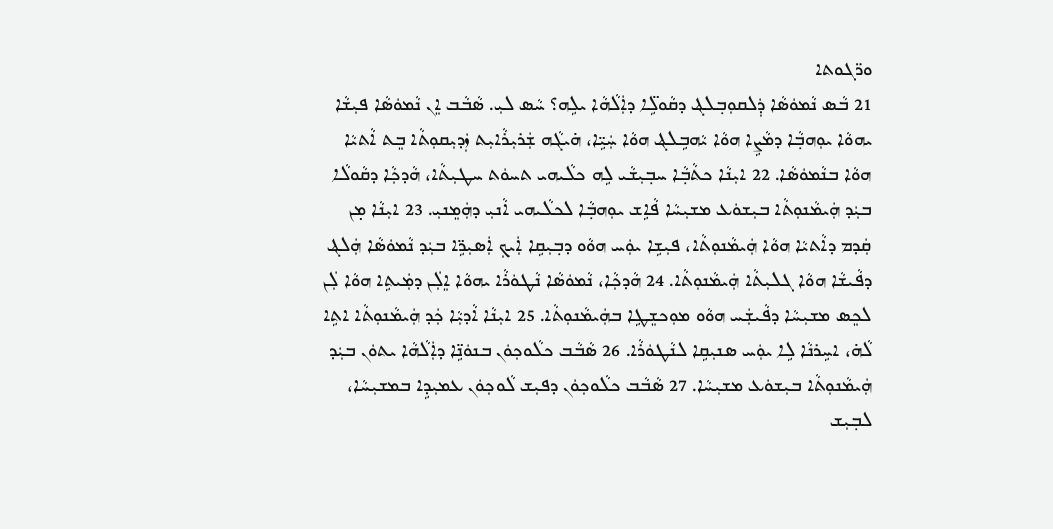ܘܪ̈ܓܘܬ‌ܐ
21 ܒܵܣ ܢܵܡܘܿܣܵܐ ܕܲܠܩܘܼܒ݂ܠܔ ܕܩܵܘܠܹ̈ܐ ܕܐܲܠܵܗܵܐ ܝܠܹܗ؟ ܚܵܣ ܠܝܼ. ܣܵܒܵܒ ܐܸܢ ܢܵܡܘܿܣܵܐ ܦܝܼܫܵܐ ܝܗܘܵܐ ܝܘܼܗܒ݂ܵܐ ܕܡܵܨܹܐ ܗܘܵܐ ܝܵܗܒܹܠܔ ܗܘܵܐ ܚܲܝܹ̈ܐ، ܗ̇ܝܓܵܗ ܫܲܪܝܼܪܵܐܝܼܬ ܙܲܕܝܼܩܘܼܬܵ‌ܐ ܒܸܬ ܐܵܬܝܵܐ ܗܘܵܐ ܒܢܵܡܘܿܣܵܐ. 22 ܐܝܼܢܵܐ ܟܬܵܒ݂ܵܐ ܚܒ݂ܝܼܫܵܝ ܠܹܗ ܟܠܵܝܗ‌ܝ ܬܚܘܿܬ ܚܛܝܼܬܵ‌ܐ، ܗܵܕܟ݂ܵܐ ܕܩܵܘܠܵܐ ܒܝܲܕ ܗܲܝܡܵܢܘܼܬܵ‌ܐ ܒܝܼܫܘܿܥ ܡܫܝܼܚܵܐ ܦܵܐܹܫ ܝܘܼܗܒ݂ܵܐ ܠܟܠܵܝܗ‌ܝ ܐܵܢܝܼ ܕܗܲܡܸܢܝܼ. 23 ܐܝܼܢܵܐ ܡ̣ܢ ܩܲܕܡ ܕܐܵܬܝܵܐ ܗܘܵܐ ܗܲܝܡܵܢܘܼܬܵ‌ܐ، ܦܝܼܫܹܐ ܝܘܲܚ ܗܘܵܘ ܕܒ݂ܝܼܩܹܐ ܐܲܝܟ݂ ܐܲܣܝܼܪܹ̈ܐ ܒܝܲܕ ܢܵܡܘܿܣܵܐ ܗܲܠܔ ܕܦܵܝܫܵܐ ܗܘܵܐ ܓܠܝܼܬܵ‌ܐ ܗܲܝܡܵܢܘܼܬܵ‌ܐ. 24 ܗܵܕܟ݂ܵܐ، ܢܵܡܘܿܣܵܐ ܢܵܛܘܿܪܵܐ ܝܗܘܵܐ ܐܸܠܲܢ ܕܡܲܝܬܹ‌ܐ ܗܘܵܐ ܠܲܢ ܠܟܸܣ ܡܫܝܼܚܵܐ ܕܦܵܝܫܲܚ ܗܘܵܘ ܡܘܼܟܫܸܛܹܐ ܒܗܲܝܡܵܢܘܼܬܵ‌ܐ. 25 ܐܝܼܢܵܐ ܐܵܕܝܼܵܐ ܟܲܕ ܗܲܝܡܵܢܘܼܬܵ‌ܐ ܐܬܹ‌ܐ ܠܵܗ̇، ܐܚܹܪܢܵܐ ܠܹܐ ܝܘܲܚ ܣܢܝܼܩܹܐ ܠܢܵܛܘܿܪܵܐ. 26 ܣܵܒܵܒ ܟܠܵܘܟ݂ܘܿܢ ܒܢܘܿܢܹ̈ܐ ܕܐܲܠܵܗܵܐ ܝܬܘܿܢ ܒܝܲܕ ܗܲܝܡܵܢܘܼܬܵ‌ܐ ܒܝܼܫܘܿܥ ܡܫܝܼܚܵܐ. 27 ܣܵܒܵܒ ܟܠܵܘܟ݂ܘܿܢ ܕܦܝܼܫ ܠܵܘܟ݂ܘܿܢ ܥܡܝܼܕܹܐ ܒܡܫܝܼܚܵܐ، ܠܒ݂ܝܼܫ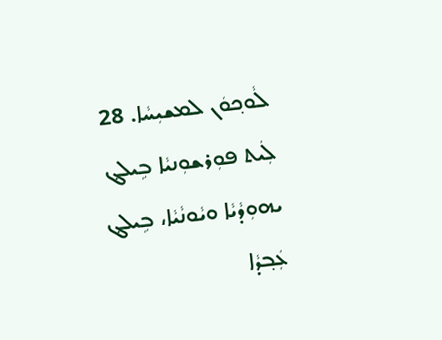ܠܵܘܟ݂ܘܿܢ ܠܡܫܝܼܚܵܐ. 28 ܠܲܝܬ ܦܘܼܪܫܘܼܢܝܵܐ ܒܹܝܠܔ ܝܗܘܼܕܵܝܵܐ ܘܝܵܘܢܵܝܵܐ، ܒܹܝܠܔ ܥܲܒ݂ܕܵܐ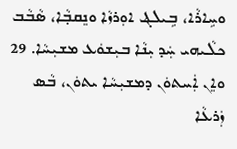ܘܚܹܐܪܵܐ، ܒܹܝܠܔ ܐܘܼܪܙܵܐ ܘܢܸܩܒ݂ܵܐ، ܣܵܒܵܒ ܟܠܵܝܗ‌ܝ ܚܲܕ ܝܼܢܵܐ ܒܝܼܫܘܿܥ ܡܫܝܼܚܵܐ. 29 ܘܐܸܢ ܐܲܚܬܘܿܢ ܕܡܫܝܼܚܵܐ ܝܬܘܿܢ، ܒܵܣ ܙܲܪܥܵܐ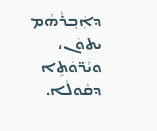ܕܐܲܒ݂ܪܵܗܵܡ ܝܬܘܿܢ، ܘܝܵܪ̈ܘܿܬܹ‌ܐ ܕܩܵܘܠܵܐ.